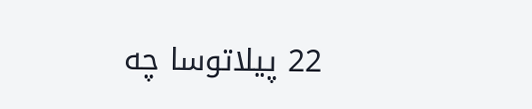22 پیلاتوسا چه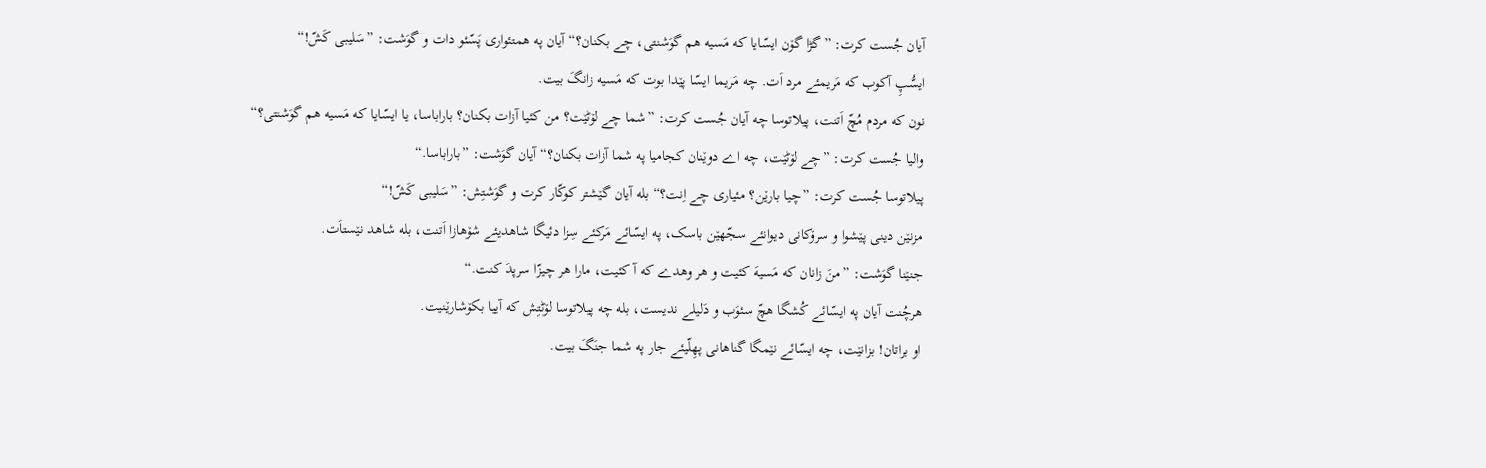آیان جُست کرت: ”گڑا گۆن ایسّایا که مَسیه هم گوَشنتی، چے بکنان؟“ آیان په همتئواری پَسّئو دات و گوَشت: ”سَلیبی کَشّ!“
ایسُّپِ آکوب که مَریمئے مرد اَت. چه مَریما ایسّا پێدا بوت که مَسیه زانگَ بیت.
نون که مردم مُچّ اَتنت، پیلاتوسا چه آیان جُست کرت: ”شما چے لۆٹێت؟ من کئیا آزات بکنان؟ باراباسا، یا ایسّایا که مَسیه هم گوَشنتی؟“
والیا جُست کرت: ”چے لۆٹێت، چه اے دوێنان کجامیا په شما آزات بکنان؟“ آیان گوَشت: ”باراباسا.“
پیلاتوسا جُست کرت: ”چیا بارێن؟ مئیاری چے اِنت؟“ بله آیان گێشتر کوکّار کرت و گوَشتِش: ”سَلیبی کَشّ!“
مزنێن دینی پێشوا و سرۆکانی دیوانئے سجّهێن باسک، په ایسّائے مَرکئے سِزا دئیگا شاهدیئے شۆهازا اَتنت، بله شاهد نێستاَت.
جنێنا گوَشت: ”منَ زانان که مَسیهَ کئیت و هر وهدے که آ کئیت، مارا هر چیزّا سرپدَ کنت.“
هرچُنت آیان په ایسّائے کُشگا هچّ سئوَب و دَلیلے ندیست، بله چه پیلاتوسا لۆٹتِش که آییا بکۆشارێنیت.
او براتان! بزانێت، چه ایسّائے نێمگا گناهانی پهِلّیئے جار په شما جنَگَ بیت.